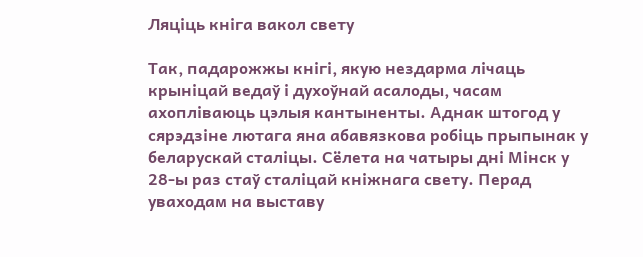Ляціць кніга вакол свету

Так, падарожжы кнігі, якую нездарма лічаць крыніцай ведаў і духоўнай асалоды, часам ахопліваюць цэлыя кантыненты. Аднак штогод у сярэдзіне лютага яна абавязкова робіць прыпынак у беларускай сталіцы. Сёлета на чатыры дні Мінск у 28-ы раз стаў сталіцай кніжнага свету. Перад уваходам на выставу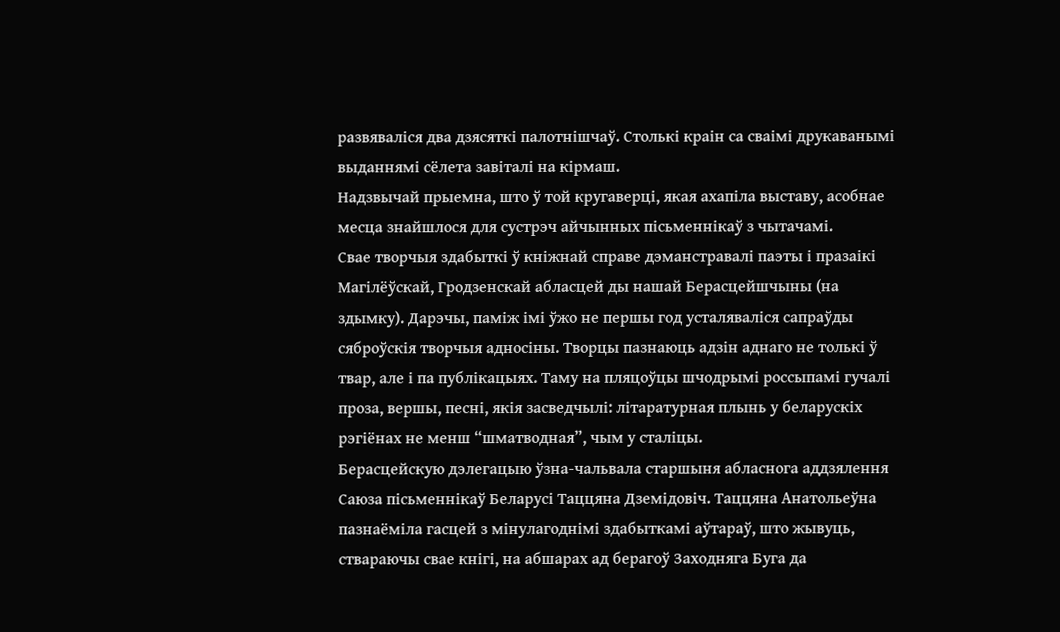развяваліся два дзясяткі палотнішчаў. Столькі краін са сваімі друкаванымі выданнямі сёлета завіталі на кірмаш.
Надзвычай прыемна, што ў той кругаверці, якая ахапіла выставу, асобнае месца знайшлося для сустрэч айчынных пісьменнікаў з чытачамі.
Cвае творчыя здабыткі ў кніжнай справе дэманстравалі паэты і празаікі Магілёўскай, Гродзенскай абласцей ды нашай Берасцейшчыны (на здымку). Дарэчы, паміж імі ўжо не першы год усталяваліся сапраўды сяброўскія творчыя адносіны. Творцы пазнаюць адзін аднаго не толькі ў твар, але і па публікацыях. Таму на пляцоўцы шчодрымі россыпамі гучалі проза, вершы, песні, якія засведчылі: літаратурная плынь у беларускіх рэгіёнах не менш “шматводная”, чым у сталіцы.
Берасцейскую дэлегацыю ўзна-чальвала старшыня абласнога аддзялення Саюза пісьменнікаў Беларусі Таццяна Дземідовіч. Таццяна Анатольеўна пазнаёміла гасцей з мінулагоднімі здабыткамі аўтараў, што жывуць, ствараючы свае кнігі, на абшарах ад берагоў Заходняга Буга да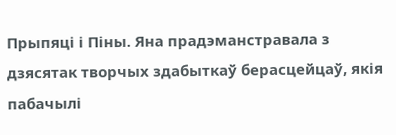Прыпяці і Піны. Яна прадэманстравала з дзясятак творчых здабыткаў берасцейцаў, якія пабачылі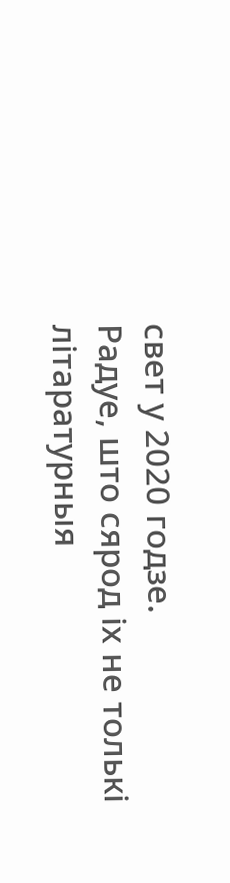свет у 2020 годзе.
Радуе, што сярод іх не толькі літаратурныя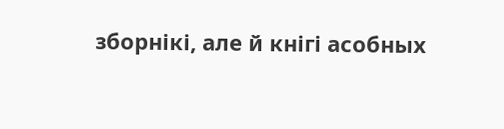зборнікі, але й кнігі асобных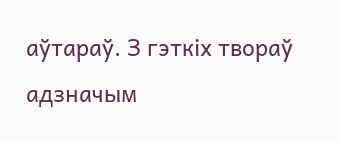аўтараў. З гэткіх твораў адзначым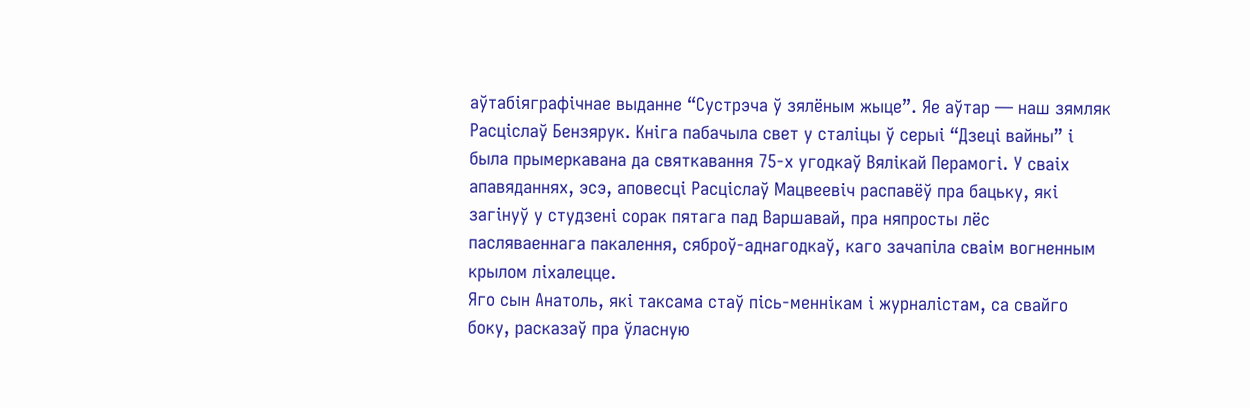аўтабіяграфічнае выданне “Сустрэча ў зялёным жыце”. Яе аўтар — наш зямляк Расціслаў Бензярук. Кніга пабачыла свет у сталіцы ў серыі “Дзеці вайны” і была прымеркавана да святкавання 75-х угодкаў Вялікай Перамогі. У сваіх апавяданнях, эсэ, аповесці Расціслаў Мацвеевіч распавёў пра бацьку, які загінуў у студзені сорак пятага пад Варшавай, пра няпросты лёс пасляваеннага пакалення, сяброў-аднагодкаў, каго зачапіла сваім вогненным крылом ліхалецце.
Яго сын Анатоль, які таксама стаў пісь-меннікам і журналістам, са свайго боку, расказаў пра ўласную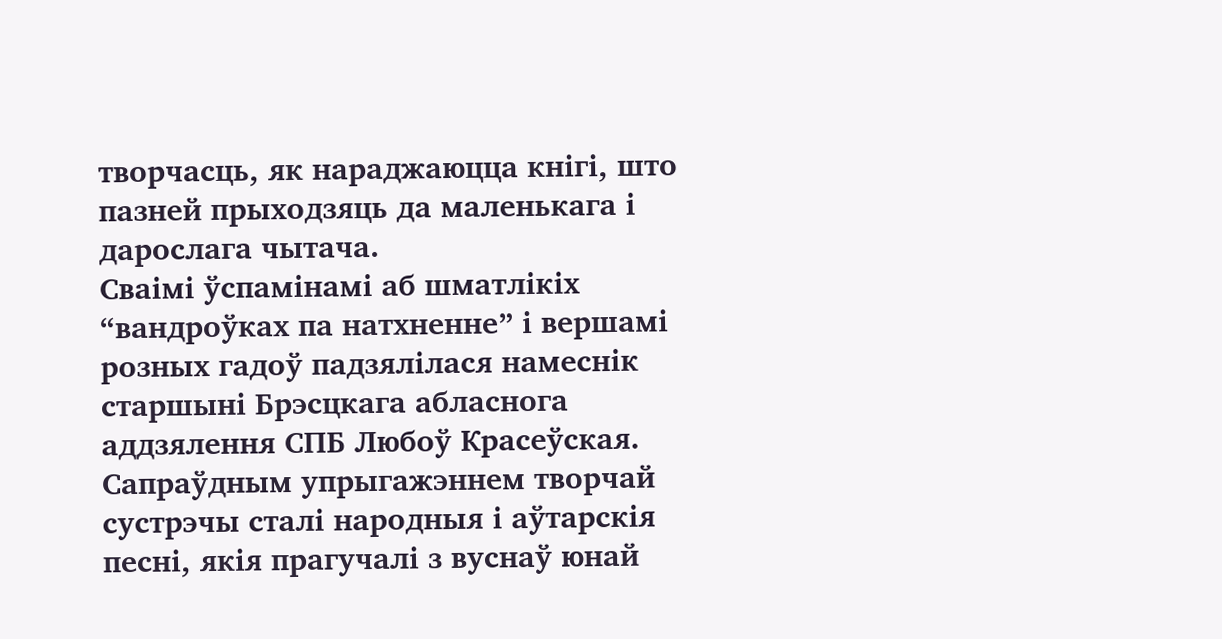творчасць, як нараджаюцца кнігі, што пазней прыходзяць да маленькага і дарослага чытача.
Сваімі ўспамінамі аб шматлікіх “вандроўках па натхненне” і вершамі розных гадоў падзялілася намеснік старшыні Брэсцкага абласнога аддзялення СПБ Любоў Красеўская. Сапраўдным упрыгажэннем творчай сустрэчы сталі народныя і аўтарскія песні, якія прагучалі з вуснаў юнай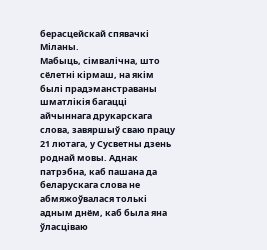берасцейскай спявачкі Міланы.
Мабыць, сімвалічна, што сёлетні кірмаш, на якім былі прадэманстраваны шматлікія багацці айчыннага друкарскага слова, завяршыў сваю працу 21 лютага, у Сусветны дзень роднай мовы. Аднак патрэбна, каб пашана да беларускага слова не абмяжоўвалася толькі адным днём, каб была яна ўласціваю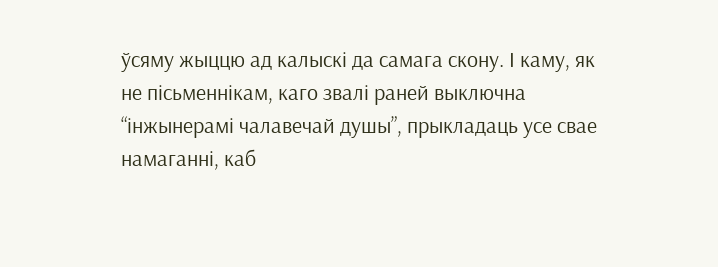ўсяму жыццю ад калыскі да самага скону. І каму, як не пісьменнікам, каго звалі раней выключна “інжынерамі чалавечай душы”, прыкладаць усе свае намаганні, каб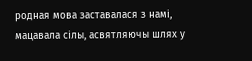родная мова заставалася з намі, мацавала сілы, асвятляючы шлях у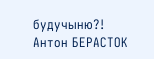будучыню?!
Антон БЕРАСТОК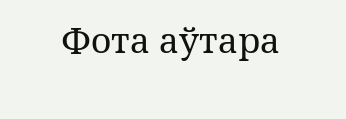Фота аўтара